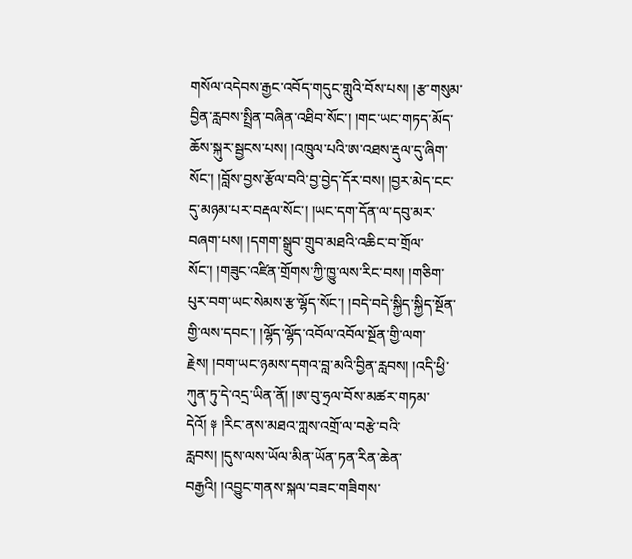གསོལ་འདེབས་རྒྱང་འབོད་གདུང་གླུའི་བོས་པས། །རྩ་གསུམ་བྱིན་རླབས་སྤྲིན་བཞིན་འཐིབ་སོང་། །གང་ཡང་གཏད་མོད་ཆོས་སྐུར་སྦྱངས་པས། །འཁྲུལ་པའི་ཨ་འཐས་རྡུལ་དུ་ཞིག་སོང་། །བློས་བྱས་རྩོལ་བའི་བྱ་བྱེད་དོར་བས། །བྱར་མེད་ངང་དུ་མཉམ་པར་བརྡལ་སོང་། །ཡང་དག་དོན་ལ་དབུ་མར་བཞག་པས། །དགག་སྒྲུབ་གྲུབ་མཐའི་འཆིང་བ་གྲོལ་སོང་། །གཟུང་འཛིན་གྲོགས་ཀྱི་ཁྱུ་ལས་རིང་བས། །གཅིག་པུར་བག་ཡང་སེམས་རྩ་ལྷོད་སོང་། །བདེ་བདེ་སྐྱིད་སྐྱིད་སྔོན་གྱི་ལས་དབང་། །ལྷོད་ལྷོད་འབོལ་འབོལ་སྔོན་གྱི་ལག་རྗེས། །བག་ཡང་ཉམས་དགའ་བླ་མའི་བྱིན་རླབས། །འདི་ཕྱི་ཀུན་ཏུ་དེ་འདྲ་ཡིན་ནོ། །ཨ་བུ་ཧྲལ་བོས་མཚར་གཏམ་དེའོ། ༈ །རིང་ནས་མཐའ་ཀླས་འགྲོ་ལ་བརྩེ་བའི་རླབས། །དུས་ལས་ཡོལ་མིན་ཡོན་ཏན་རིན་ཆེན་བརྒྱའི། །འབྱུང་གནས་སྐལ་བཟང་གཟིགས་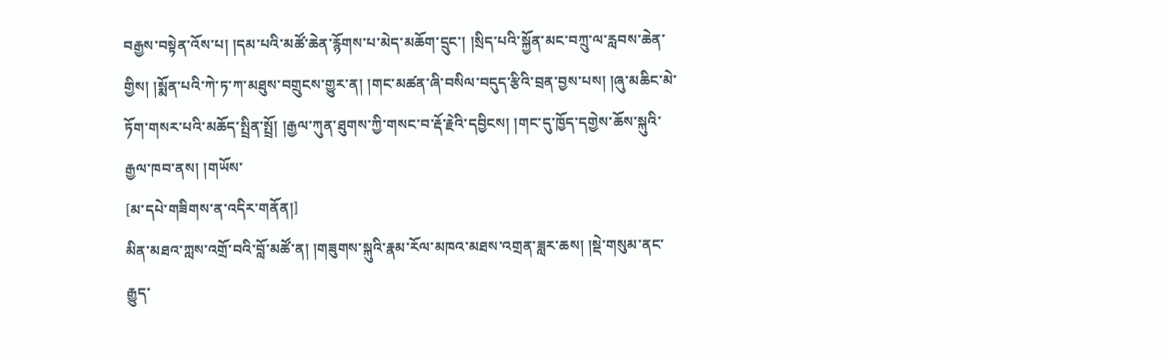བརྒྱས་བསྟེན་འོས་པ། །དམ་པའི་མཚོ་ཆེན་རྙོགས་པ་མེད་མཆོག་དྲུང་། །སྲིད་པའི་སྐྱོན་མང་བཀྲུ་ལ་རླབས་ཆེན་གྱིས། །སྨོན་པའི་ཀེ་ཏ་ཀ་མཐུས་བགྲུངས་གྱུར་ན། །གང་མཚན་ཞི་བསིལ་བདུད་རྩིའི་བྲན་བྱས་པས། །ཞུ་མཆིང་མེ་ཏོག་གསར་པའི་མཆོད་སྤྲིན་སྤྲོ། །རྒྱལ་ཀུན་ཐུགས་ཀྱི་གསང་བ་རྡོ་རྗེའི་དབྱིངས། །གང་དུ་ཁྱོད་དགྱེས་ཆོས་སྐུའི་རྒྱལ་ཁབ་ནས། །གཡོས་
[མ་དཔེ་གཟིགས་ན་འདིར་གནོན།]
མིན་མཐའ་ཀླས་འགྲོ་བའི་བློ་མཚོ་ན། །གཟུགས་སྐུའི་རྣམ་རོལ་མཁའ་མཐས་འགྲན་ཟླར་ཆས། །སྡེ་གསུམ་ནང་རྒྱུད་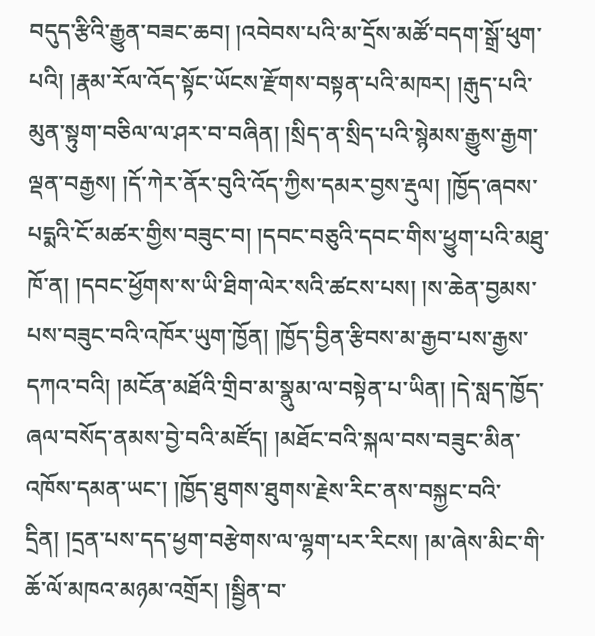བདུད་རྩིའི་རྒྱུན་བཟང་ཆབ། །འབེབས་པའི་མ་དྲོས་མཚོ་བདག་སྒྲོ་ཕུག་པའི། །རྣམ་རོལ་འོད་སྟོང་ཡོངས་རྫོགས་བསྟན་པའི་མཁར། །རྒུད་པའི་མུན་སྟུག་བཅིལ་ལ་ཤར་བ་བཞིན། །སྲིད་ན་སྲིད་པའི་སྙེམས་རྒྱུས་རྒྱག་ལྡན་བརྒྱས། །དོ་ཀེར་ནོར་བུའི་འོད་ཀྱིས་དམར་བྱས་རྡུལ། །ཁྱོད་ཞབས་པདྨའི་ངོ་མཚར་གྱིས་བཟུང་བ། །དབང་བཅུའི་དབང་གིས་ཕྱུག་པའི་མཐུ་ཁོ་ན། །དབང་ཕྱོགས་ས་ཡི་ཐིག་ལེར་སའི་ཚངས་པས། །ས་ཆེན་བྱམས་པས་བཟུང་བའི་འཁོར་ཡུག་ཁྱོན། །ཁྱོད་བྱིན་རྩིབས་མ་རྒྱབ་པས་རྒྱས་དཀའ་བའི། །མངོན་མཐོའི་གྲིབ་མ་སྣུམ་ལ་བསྟེན་པ་ཡིན། །དེ་སླད་ཁྱོད་ཞལ་བསོད་ནམས་བྱེ་བའི་མཛོད། །མཐོང་བའི་སྐལ་བས་བཟུང་མིན་འཁོས་དམན་ཡང་། །ཁྱོད་ཐུགས་ཐུགས་རྗེས་རིང་ནས་བསྐྱང་བའི་དྲིན། །དྲན་པས་དད་ཕྱག་བརྩེགས་ལ་ལྷག་པར་རིངས། །མ་ཞེས་མིང་གི་ཆོ་ལོ་མཁའ་མཉམ་འགྲོར། །སྦྱིན་བ་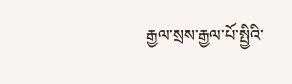རྒྱལ་སྲས་རྒྱལ་པོ་སྤྱིའི་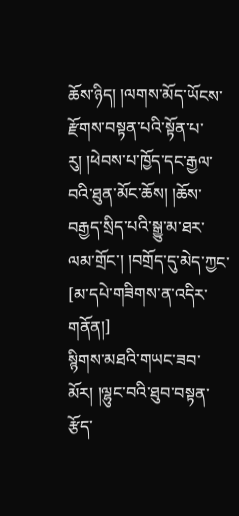ཆོས་ཉིད། །ལགས་མོད་ཡོངས་རྫོགས་བསྟན་པའི་སྟོན་པ་རུ། །ཕེབས་པ་ཁྱོད་དང་རྒྱལ་བའི་ཐུན་མོང་ཆོས། །ཆོས་བརྒྱད་སྲིད་པའི་སྒྱུ་མ་ཐར་ལམ་གྲོང་། །བགྲོད་དུ་མེད་ཀྱང་
[མ་དཔེ་གཟིགས་ན་འདིར་གནོན།]
སྙིགས་མཐའི་གཡང་ཟབ་མོར། །ལྷུང་བའི་ཐུབ་བསྟན་རྩོད་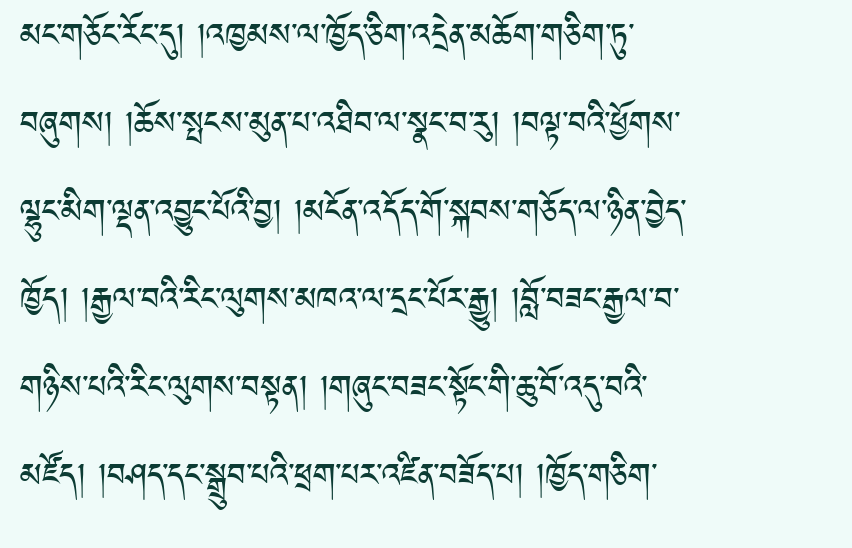མང་གཅོང་རོང་དུ། །འཁྱམས་ལ་ཁྱོད་ཅིག་འདྲེན་མཆོག་གཅིག་ཏུ་བཞུགས། །ཆོས་སྤངས་མུན་པ་འཐིབ་ལ་སྣང་བ་རུ། །བལྟ་བའི་ཕྱོགས་ལྷུང་མིག་ལྡན་འབྱུང་པོའི་བྱ། །མངོན་འདོད་གོ་སྐབས་གཅོད་ལ་ཉིན་བྱེད་ཁྱོད། །རྒྱལ་བའི་རིང་ལུགས་མཁའ་ལ་དྲང་པོར་རྒྱུ། །བློ་བཟང་རྒྱལ་བ་གཉིས་པའི་རིང་ལུགས་བསྟན། །གཞུང་བཟང་སྟོང་གི་ཆུ་བོ་འདུ་བའི་མཛོད། །བཤད་དང་སྒྲུབ་པའི་ཕྲག་པར་འཛིན་བཟོད་པ། །ཁྱོད་གཅིག་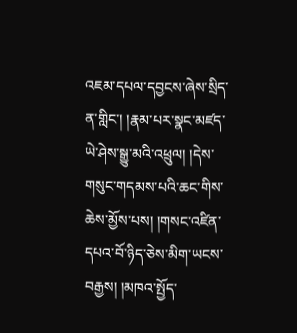འཇམ་དཔལ་དབྱངས་ཞེས་སྲིད་ན་གླིང་། །རྣམ་པར་སྣང་མཛད་ཡེ་ཤེས་སྒྱུ་མའི་འཕྲུལ། །དེས་གསུང་གདམས་པའི་ཆང་གིས་ཆེས་མྱོས་པས། །གསང་འཛིན་དཔའ་བོ་ཉིད་ཅེས་མིག་ཡངས་བརྒྱས། །མཁའ་སྤྱོད་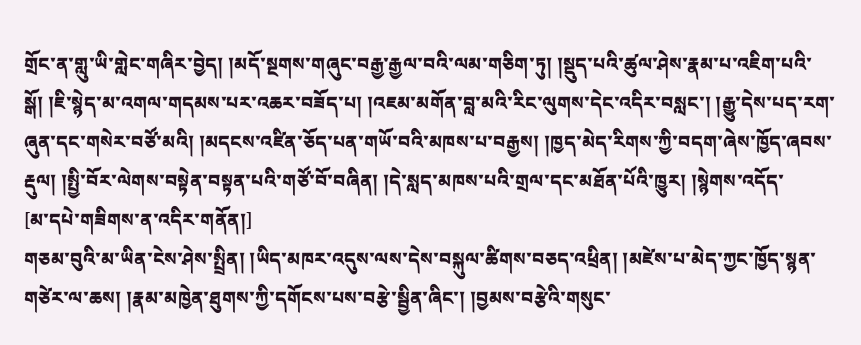གྲོང་ན་གླུ་ཡི་གླེང་གཞིར་བྱེད། །མདོ་སྔགས་གཞུང་བརྒྱ་རྒྱལ་བའི་ལམ་གཅིག་ཏུ། །སྡུད་པའི་ཚུལ་ཤེས་རྣམ་པ་འཇིག་པའི་སྒོ། །ཇི་སྙེད་མ་འགལ་གདམས་པར་འཆར་བཟོད་པ། །འཇམ་མགོན་བླ་མའི་རིང་ལུགས་དེང་འདིར་བསླང་། །རྒྱུ་དེས་པད་རག་ཞུན་དང་གསེར་བཙོ་མའི། །མདངས་འཛིན་ཅོད་པན་གཡོ་བའི་མཁས་པ་བརྒྱས། །ཁྱད་མེད་རིགས་ཀྱི་བདག་ཞེས་ཁྱོད་ཞབས་རྡུལ། །སྤྱི་བོར་ལེགས་བསྟེན་བསྟན་པའི་གཙོ་བོ་བཞིན། །དེ་སླད་མཁས་པའི་གྲལ་དང་མཐོན་པོའི་ཁྱུར། །སྙེགས་འདོད་
[མ་དཔེ་གཟིགས་ན་འདིར་གནོན།]
གཅམ་བུའི་མ་ཡིན་ངེས་ཤེས་སྤྲིན། །ཡིད་མཁར་འདུས་ལས་དེས་བསྐུལ་ཚིགས་བཅད་འཕྲིན། །མཛེས་པ་མེད་ཀྱང་ཁྱོད་སྙན་གཙེར་ལ་ཆས། །རྣམ་མཁྱེན་ཐུགས་ཀྱི་དགོངས་པས་བརྩེ་སྦྱིན་ཞིང་། །བྱམས་བརྩེའི་གསུང་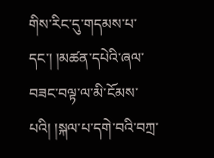གིས་རིང་དུ་གདམས་པ་དང་། །མཚན་དཔེའི་ཞལ་བཟང་བལྟ་ལ་མི་ངོམས་པའི། །སྐལ་པ་དགེ་བའི་བཀྲ་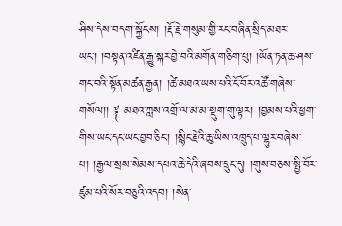ཤིས་དེས་བདག་སྐྱོངས། །རྡོ་རྗེ་གསུམ་གྱི་རང་བཞིན་སྲིད་མཐར་ཡང་། །བསྟན་འཛིན་རྒྱུ་སྐར་བྱེ་བའི་མགོན་གཅིག་པུ། །ཡོན་ཏན་ཆ་ཤས་གང་བའི་སྟོན་མཚན་རྒྱན། །ཚེ་མཐའ་ཡས་པའི་ངོ་བོར་འཚོ་གཞེས་གསོལ།། ༈ མཐའ་ཀླས་འགྲོ་ལ་མ་མ་སྡུག་གུ་ལྟར། །བྱམས་པའི་ཕྱག་གིས་ཡང་དང་ཡང་བྱབ་ཅིང་། །སྙིང་རྗེའི་ཆུ་ཡིས་འཁྲུད་པ་ལྷུར་བཞེས་པ། །རྒྱལ་སྲས་སེམས་དཔའ་ཆེ་དེའི་ཞབས་དྲུང་དུ། །གུས་བཅས་སྤྱི་བོར་ཛུམ་པའི་སོར་བཅུའི་འདབ། །སེན་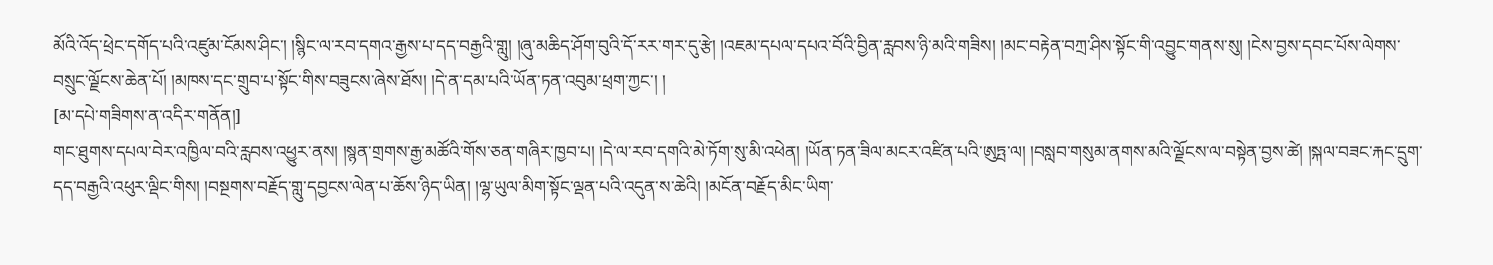མོའི་འོད་ཕྲེང་དགོད་པའི་འཛུམ་ངོམས་ཤིང་། །སྙིང་ལ་རབ་དགའ་རྒྱས་པ་དད་བརྒྱའི་གླུ། །ཞུ་མཆིད་ཤོག་བུའི་དོ་རར་གར་དུ་རྩེ། །འཇམ་དཔལ་དཔའ་བོའི་བྱིན་རླབས་ཉི་མའི་གཟིས། །མང་བརྟེན་བཀྲ་ཤིས་སྟོང་གི་འབྱུང་གནས་སུ། །ངེས་བྱས་དབང་པོས་ལེགས་བསྲུང་ལྗོངས་ཆེན་པོ། །མཁས་དང་གྲུབ་པ་སྟོང་གིས་བཟུངས་ཞེས་ཐོས། །དེ་ན་དམ་པའི་ཡོན་ཏན་འབུམ་ཕྲག་ཀྱང་། །
[མ་དཔེ་གཟིགས་ན་འདིར་གནོན།]
གང་ཐུགས་དཔལ་བེར་འཁྱིལ་བའི་རླབས་འཕྱུར་ནས། །སྙན་གྲགས་རྒྱ་མཚོའི་གོས་ཅན་གཞིར་ཁྱབ་པ། །དེ་ལ་རབ་དགའི་མེ་ཏོག་སུ་མི་འཕེན། །ཡོན་ཏན་ཟིལ་མངར་འཛིན་པའི་ཨུཏྤ་ལ། །བསླབ་གསུམ་ནགས་མའི་ལྗོངས་ལ་བསྟེན་བྱས་ཚེ། །སྐལ་བཟང་རྐང་དྲུག་དད་བརྒྱའི་འཕུར་ལྡིང་གིས། །བསྔགས་བརྗོད་གླུ་དབྱངས་ལེན་པ་ཆོས་ཉིད་ཡིན། །ལྷ་ཡུལ་མིག་སྟོང་ལྡན་པའི་འདུན་ས་ཆེའི། །མངོན་བརྗོད་མིང་ཡིག་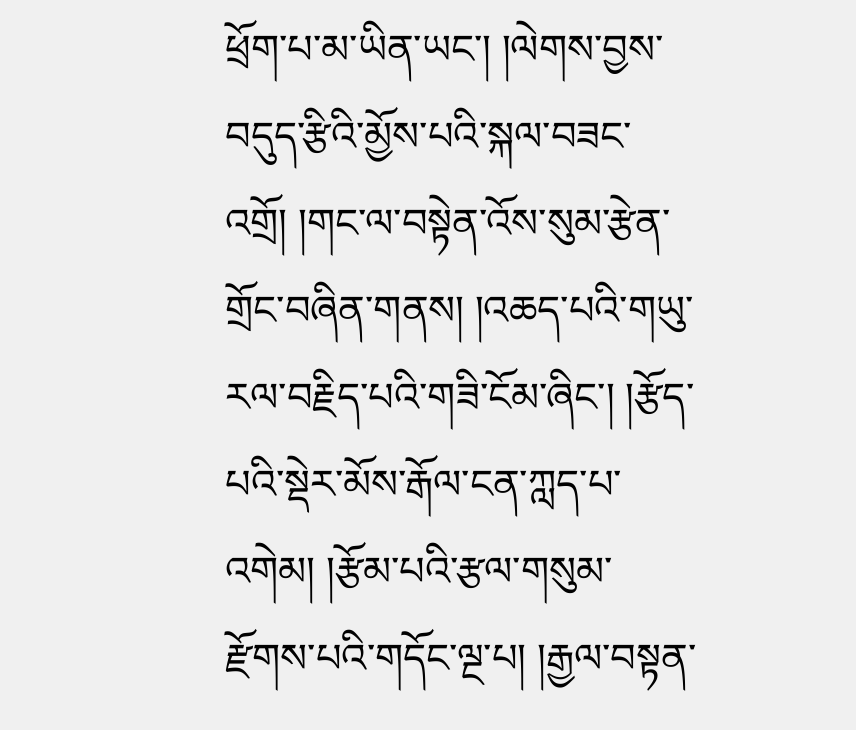ཕྲོག་པ་མ་ཡིན་ཡང་། །ལེགས་བྱས་བདུད་རྩིའི་མྱོས་པའི་སྐལ་བཟང་འགྲོ། །གང་ལ་བསྟེན་འོས་སུམ་རྩེན་གྲོང་བཞིན་གནས། །འཆད་པའི་གཡུ་རལ་བརྗིད་པའི་གཟི་ངོམ་ཞིང་། །རྩོད་པའི་སྡེར་མོས་རྒོལ་ངན་ཀླད་པ་འགེམ། །རྩོམ་པའི་རྩལ་གསུམ་རྫོགས་པའི་གདོང་ལྔ་པ། །རྒྱལ་བསྟན་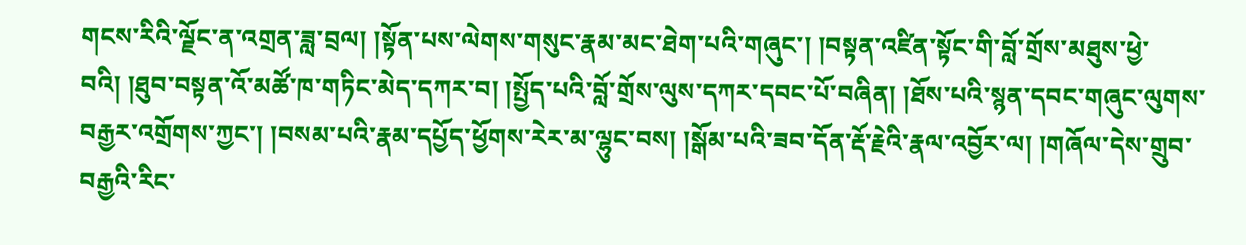གངས་རིའི་ལྗོང་ན་འགྲན་ཟླ་བྲལ། །སྟོན་པས་ལེགས་གསུང་རྣམ་མང་ཐེག་པའི་གཞུང་། །བསྟན་འཛིན་སྟོང་གི་བློ་གྲོས་མཐུས་ཕྱེ་བའི། །ཐུབ་བསྟན་འོ་མཚོ་ཁ་གཏིང་མེད་དཀར་བ། །སྤྱོད་པའི་བློ་གྲོས་ལུས་དཀར་དབང་པོ་བཞིན། །ཐོས་པའི་སྙན་དབང་གཞུང་ལུགས་བརྒྱར་འགྲོགས་ཀྱང་། །བསམ་པའི་རྣམ་དཔྱོད་ཕྱོགས་རེར་མ་ལྷུང་བས། །སྒོམ་པའི་ཟབ་དོན་རྡོ་རྗེའི་རྣལ་འབྱོར་ལ། །གཞོལ་དེས་གྲུབ་བརྒྱའི་རིང་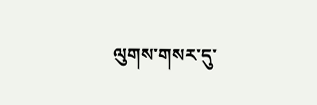ལུགས་གསར་དུ་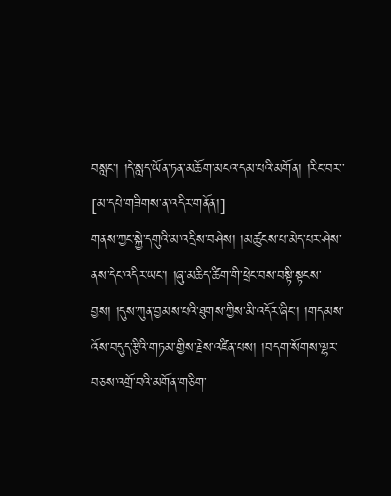བསླང་། །དེ་སླད་ཡོན་ཏན་མཆོག་མངའ་དམ་པའི་མགོན། །རིང་བར་་
[མ་དཔེ་གཟིགས་ན་འདིར་གནོན།]
གནས་ཀྱང་སྐྱེ་དགུའི་མ་འདྲིས་བཤེས། །མཚུངས་པ་མེད་པར་ཤེས་ནས་དེང་འདིར་ཡང་། །ཞུ་མཆིད་ཚིག་གི་ཕྲེང་བས་བསྟི་སྟངས་བྱས། །དུས་ཀུན་བྱམས་པའི་ཐུགས་ཀྱིས་མི་འདོར་ཞིང་། །གདམས་འོས་བདུད་རྩིའི་གཏམ་གྱིས་རྗེས་འཛིན་པས། །བདག་སོགས་ལྷར་བཅས་འགྲོ་བའི་མགོན་གཅིག་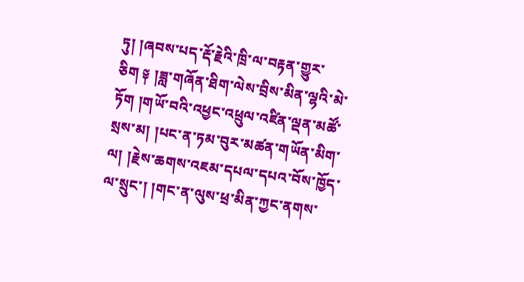ཏུ། །ཞབས་པད་རྡོ་རྗེའི་ཁྲི་ལ་བརྟན་གྱུར་ཅིག ༈ །ཟླ་གཞོན་ཐིག་ལེས་བྲིས་མིན་ལྷའི་མེ་ཏོག །གཡོ་བའི་འཕྱང་འཕྲུལ་འཛིན་ལྡན་མཚོ་སྲས་མ། །པང་ན་ཏམ་བུར་མཚན་གཡོན་མིག་ལ། །རྗེས་ཆགས་འཇམ་དཔལ་དཔའ་བོས་ཁྱོད་ལ་སྲུང་། །གང་ན་ལུས་ཕྲ་མིན་ཀྱང་ནགས་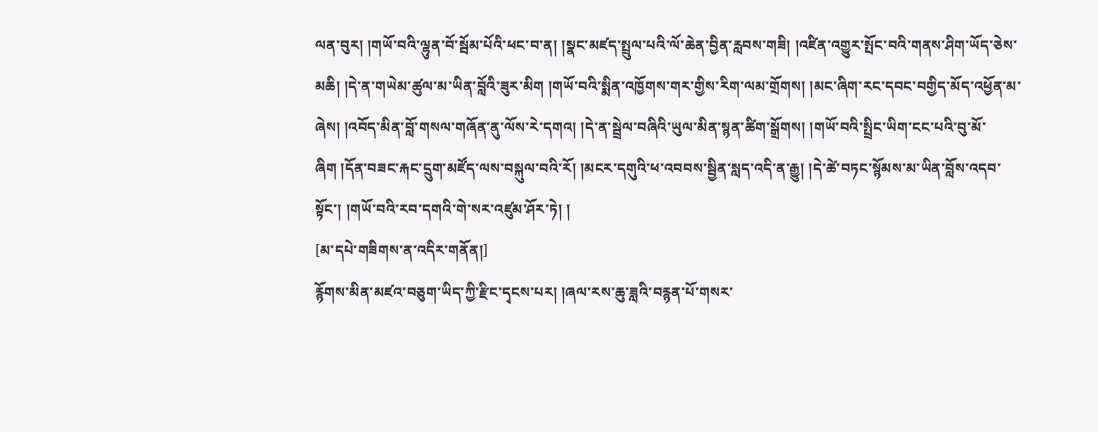ལན་བུར། །གཡོ་བའི་ལྷུན་བོ་སྦོམ་པོའི་ཕང་བ་ན། །སྣང་མཛད་སྤྲུལ་པའི་ལོ་ཆེན་བྱིན་རླབས་གཟི། །འཛིན་འགྱུར་སྤོང་བའི་གནས་ཤིག་ཡོད་ཅེས་མཆི། །དེ་ན་གཡེམ་ཚུལ་མ་ཡིན་བློའི་ཟུར་མིག །གཡོ་བའི་སྨིན་འཁྱོགས་གར་གྱིས་རིག་ལམ་གྲོགས། །མང་ཞིག་རང་དབང་བགྱིད་མོད་འཕྱོན་མ་ཞེས། །འབོད་མིན་བློ་གསལ་གཞོན་ནུ་ལོས་རེ་དགའ། །དེ་ན་སྦྲེལ་བཞིའི་ཡུལ་མིན་སྙན་ཚིག་སྒྲོགས། །གཡོ་བའི་སྤྲིང་ཡིག་ངང་པའི་བུ་མོ་ཞིག །དོན་བཟང་རྐང་དྲུག་མཛོད་ལས་བསྐུལ་བའི་རོ། །མངར་དགུའི་ཕ་འབབས་སྦྱིན་སླད་འདི་ན་རྒྱུ། །དེ་ཚེ་བཏང་སྙོམས་མ་ཡིན་བློས་འདབ་སྟོང་། །གཡོ་བའི་རབ་དགའི་གེ་སར་འཛུམ་ཤོར་ཏེ། །
[མ་དཔེ་གཟིགས་ན་འདིར་གནོན།]
རྙོགས་མིན་མཛའ་བཅུག་ཡིད་ཀྱི་རྫིང་དྭངས་པར། །ཞལ་རས་ཆུ་ཟླའི་བརྙན་པོ་གསར་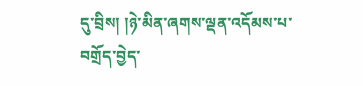དུ་བྲིས། །ཉེ་མིན་ཞགས་ལྡན་འདོམས་པ་བགྲོད་བྱེད་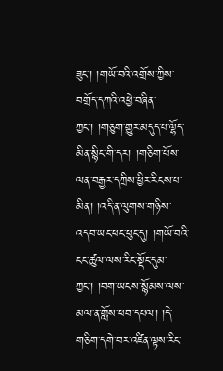ཟུང་། །གཡོ་བའི་འགྲོས་ཀྱིས་བགྲོད་དཀའི་འཕྱེ་བཞིན་ཀྱང་། །གཅུག་གྱུར་མདུད་པ་ལྷོད་མིན་སྙིང་གི་དར། །གཅིག་པོས་ལན་བརྒྱར་དཀྲིས་ཕྱིར་རིངས་པ་མིན། །འདི་ན་ལུགས་གཉིས་འདབ་ཡང་ཕང་ཕུང་དུ། །གཡོ་བའི་ངང་ཚུལ་ལས་རིང་སྡོང་དུམ་ཀྱང་། །བག་ཡངས་སྙོམས་ལས་མལ་ན་གློས་ཕབ་དཔལ། །དེ་གཅིག་དགེ་བར་འཛིན་ལྟས་རིང་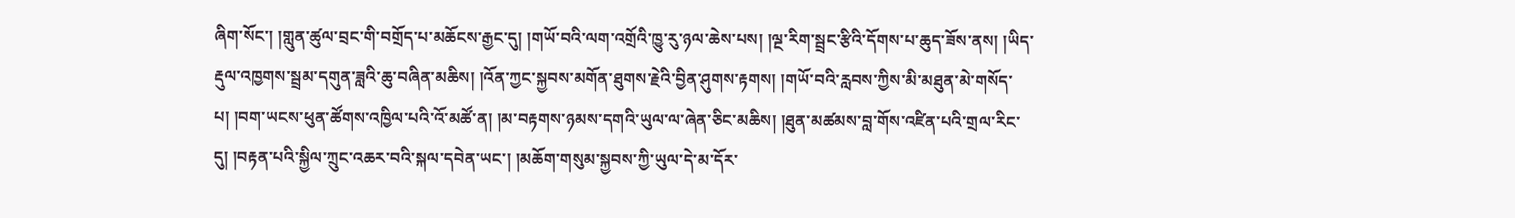ཞིག་སོང་། །གླུན་ཚུལ་བྲང་གི་བགྲོད་པ་མཆོངས་རྒྱང་དུ། །གཡོ་བའི་ལག་འགྲོའི་ཁྱུ་རུ་ཉལ་ཆེས་པས། །ལྔ་རིག་སྦྲང་རྩིའི་དོགས་པ་ཆུད་ཟོས་ནས། །ཡིད་རྡུལ་འཁྱགས་སྦྲམ་དགུན་ཟླའི་ཆུ་བཞིན་མཆིས། །འོན་ཀྱང་སྐྱབས་མགོན་ཐུགས་རྗེའི་བྱིན་ཤུགས་རྟགས། །གཡོ་བའི་རླབས་ཀྱིས་མི་མཐུན་མེ་གསོད་པ། །བག་ཡངས་ཕུན་ཚོགས་འཁྱིལ་པའི་འོ་མཚོ་ན། །མ་བརྟགས་ཉམས་དགའི་ཡུལ་ལ་ཞེན་ཅིང་མཆིས། །ཐུན་མཚམས་བླ་གོས་འཛིན་པའི་གྲལ་རིང་དུ། །བརྟན་པའི་སྐྱིལ་ཀྲུང་འཆར་བའི་སྐལ་དབེན་ཡང་། །མཆོག་གསུམ་སྐྱབས་ཀྱི་ཡུལ་དེ་མ་དོར་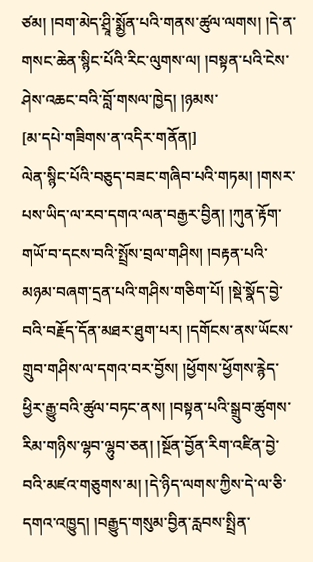ཙམ། །བག་མེད་ཤྲཱི་སྨྱོན་པའི་གནས་ཚུལ་ལགས། །དེ་ན་གསང་ཆེན་སྙིང་པོའི་རིང་ལུགས་ལ། །བསྟན་པའི་ངེས་ཤེས་འཆང་བའི་བློ་གསལ་ཁྱེད། །ཉམས་
[མ་དཔེ་གཟིགས་ན་འདིར་གནོན།]
ལེན་སྙིང་པོའི་བཅུད་བཟང་གཞིབ་པའི་གཏམ། །གསར་པས་ཡིད་ལ་རབ་དགའ་ལན་བརྒྱར་བྱིན། །ཀུན་རྟོག་གཡོ་བ་དངས་བའི་སྤྲོས་བྲལ་གཤིས། །བརྟན་པའི་མཉམ་བཞག་དྲན་པའི་གཤིས་གཅིག་པོ། །སྡེ་སྣོད་བྱེ་བའི་བརྗོད་དོན་མཐར་ཐུག་པར། །དགོངས་ནས་ཡོངས་གྲུབ་གཤིས་ལ་དགའ་བར་བྱོས། །ཕྱོགས་ཕྱོགས་རྙེད་ཕྱིར་རྒྱུ་བའི་ཚུལ་བཏང་ནས། །བསྟན་པའི་སྒྲུབ་ཚུགས་རིམ་གཉིས་ལྷབ་ལྷུབ་ཅན། །སྔོན་བྱོན་རིག་འཛིན་བྱེ་བའི་མཛའ་གཅུགས་མ། །དེ་ཉིད་ལགས་ཀྱིས་དེ་ལ་ཅི་དགའ་འཁྱུད། །བརྒྱུད་གསུམ་བྱིན་རླབས་སྤྲིན་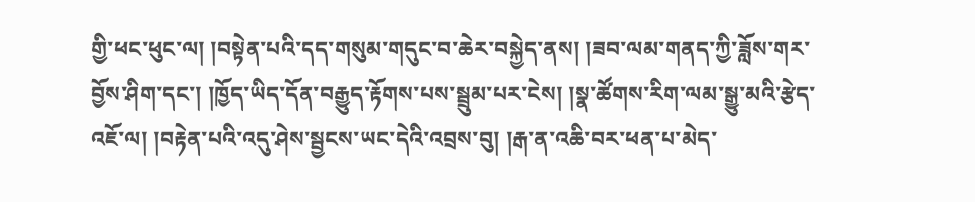གྱི་ཕང་ཕུང་ལ། །བསྟེན་པའི་དད་གསུམ་གདུང་བ་ཆེར་བསྐྱེད་ནས། །ཟབ་ལམ་གནད་ཀྱི་ཟློས་གར་བྱོས་ཤིག་དང་། །ཁྱོད་ཡིད་དོན་བརྒྱུད་རྟོགས་པས་སྦྲུམ་པར་ངེས། །སྣ་ཚོགས་རིག་ལམ་སྒྱུ་མའི་རྩེད་འཇོ་ལ། །བརྟེན་པའི་འདུ་ཤེས་སྦྱངས་ཡང་དེའི་འབྲས་བུ། །རྒ་ན་འཆི་བར་ཕན་པ་མེད་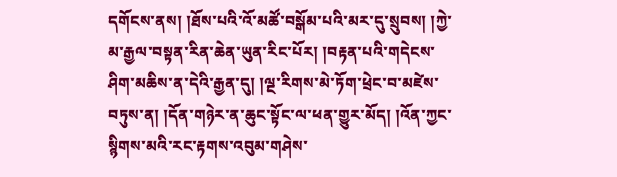དགོངས་ནས། །ཐོས་པའི་འོ་མཚོ་བསྒོམ་པའི་མར་དུ་སྲུབས། །ཀྱེ་མ་རྒྱལ་བསྟན་རིན་ཆེན་ཡུན་རིང་པོར། །བརྟན་པའི་གདེངས་ཤིག་མཆིས་ན་དེའི་རྒྱན་དུ། །ལྔ་རིགས་མེ་ཏོག་ཕྲེང་བ་མཛེས་བཏུས་ན། །དོན་གཉེར་ན་ཆུང་སྟོང་ལ་ཕན་གྱུར་མོད། །འོན་ཀྱང་སྙིགས་མའི་རང་རྟགས་འབུམ་གཤེས་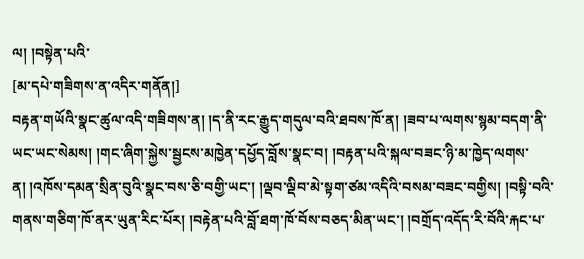ལ། །བསྟེན་པའི་
[མ་དཔེ་གཟིགས་ན་འདིར་གནོན།]
བརྟན་གཡོའི་སྣང་ཚུལ་འདི་གཟིགས་ན། །ད་ནི་རང་རྒྱུད་གདུལ་བའི་ཐབས་ཁོ་ན། །ཟབ་པ་ལགས་སྙམ་བདག་ནི་ཡང་ཡང་སེམས། །གང་ཞིག་སྐྱེས་སྦྱངས་མཁྱེན་དཔྱོད་བློས་སྣང་བ། །བརྟན་པའི་སྐལ་བཟང་ཉི་མ་ཁྱེད་ལགས་ན། །འཁོས་དམན་སྲིན་བུའི་སྣང་བས་ཅི་བགྱི་ཡང་། །ལྡབ་ལྡིབ་མེ་སྟག་ཙམ་འདིའི་བསམ་བཟང་བགྱིས། །བསྟི་བའི་གནས་གཅིག་ཁོ་ནར་ཡུན་རིང་པོར། །བརྟེན་པའི་བློ་ཐག་ཁོ་བོས་བཅད་མིན་ཡང་། །བགྲོད་འདོད་རི་བོའི་རྐང་པ་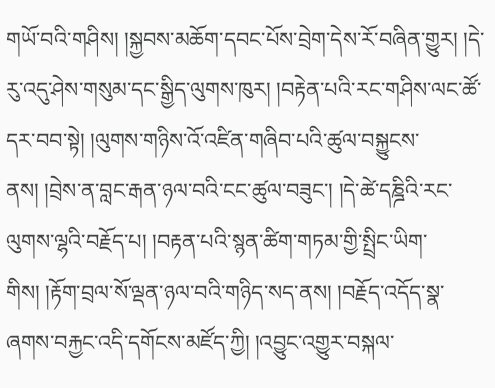གཡོ་བའི་གཤིས། །སྐྱབས་མཆོག་དབང་པོས་བྲེག་དེས་རོ་བཞིན་གྱུར། །དེ་རུ་འདུ་ཤེས་གསུམ་དང་སྒྱིད་ལུགས་ཁུར། །བརྟེན་པའི་རང་གཤིས་ལང་ཚོ་དར་བབ་སྟེ། །ལུགས་གཉིས་འོ་འཛིན་གཞིབ་པའི་ཚུལ་བསྐྱུངས་ནས། །བྲེས་ན་བླང་རྒན་ཉལ་བའི་ངང་ཚུལ་བཟུང་། །དེ་ཚེ་དཎྜིའི་རང་ལུགས་ལྷའི་བརྗོད་པ། །བརྟན་པའི་སྙན་ཚིག་གཏམ་གྱི་སྤྲིང་ཡིག་གིས། །རྟོག་བྲལ་སོ་ལྡན་ཉལ་བའི་གཉིད་སད་ནས། །བརྗོད་འདོད་སྣ་ཞགས་བརྐྱང་འདི་དགོངས་མཛོད་ཀྱི། །འབྱུང་འགྱུར་བསྐལ་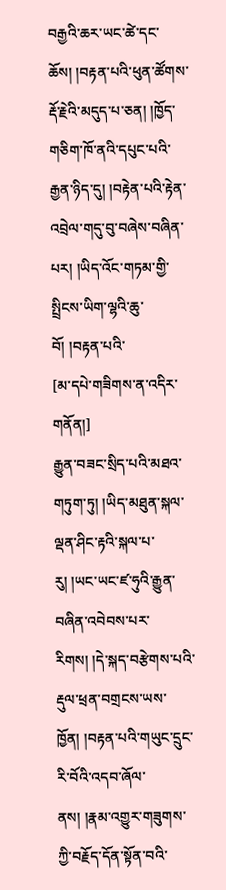བརྒྱའི་ཆར་ཡང་ཚེ་དང་ཆོས། །བརྟན་པའི་ཕུན་ཚོགས་རྡོ་རྗེའི་མདུད་པ་ཅན། །ཁྱོད་གཅིག་ཁོ་ནའི་དཔུང་པའི་རྒྱན་ཉིད་དུ། །བརྟེན་པའི་རྟེན་འབྲེལ་གདུ་བུ་བཞེས་བཞིན་པར། །ཡིད་འོང་གཏམ་གྱི་སྤྲིངས་ཡིག་ལྷའི་ཆུ་བོ། །བརྟན་པའི་
[མ་དཔེ་གཟིགས་ན་འདིར་གནོན།]
རྒྱུན་བཟང་སྲིད་པའི་མཐའ་གཏུག་ཏུ། །ཡིད་མཐུན་སྐལ་ལྡན་ཤིང་རྟའི་སྐལ་པ་རུ། །ཡང་ཡང་ཛ་ཧུའི་རྒྱུན་བཞིན་འབེབས་པར་རིགས། །དེ་སྐད་བརྩེགས་པའི་རྡུལ་ཕྲན་བགྲངས་ཡས་ཁྱོན། །བརྟན་པའི་གཡུང་དྲུང་རི་བོའི་འདབ་ཞོལ་ནས། །རྣམ་འགྱུར་གཟུགས་ཀྱི་བརྗོད་དོན་སྟོན་བའི་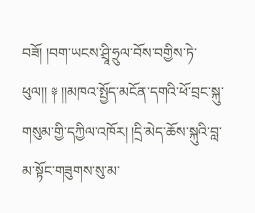བཟོ། །བག་ཡངས་ཤྲཱི་ཧྲུལ་བོས་བགྱིས་ཏེ་ཕུལ།། ༈ །།མཁའ་སྤྱོད་མངོན་དགའི་ཕོ་བྲང་སྐུ་གསུམ་གྱི་དཀྱིལ་འཁོར། །དྲི་མེད་ཆོས་སྐུའི་བླ་མ་སྟོང་གཟུགས་སུ་མ་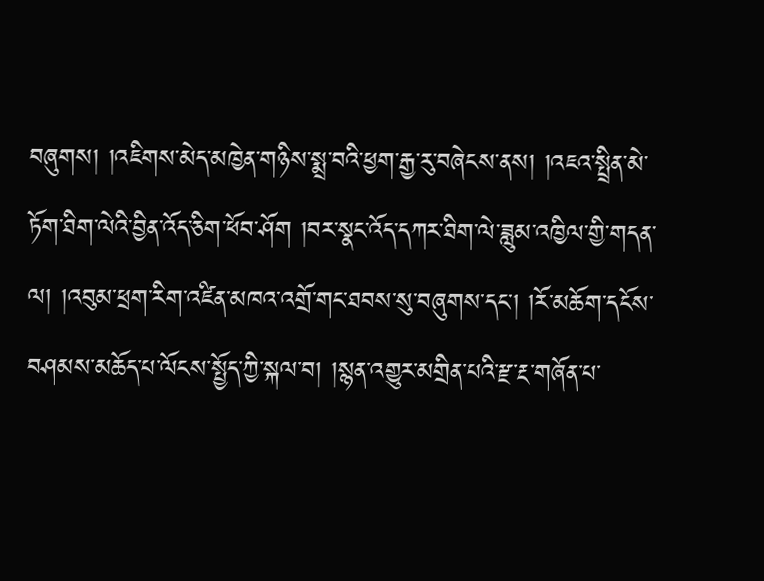བཞུགས། །འཇིགས་མེད་མཁྱེན་གཉིས་སྨྲ་བའི་ཕྱག་རྒྱ་རུ་བཞེངས་ནས། །འཇའ་སྤྲིན་མེ་ཏོག་ཐིག་ལེའི་བྱིན་འོད་ཅིག་ཕོབ་ཤོག །བར་སྣང་འོད་དཀར་ཐིག་ལེ་ཟླུམ་འཁྱིལ་གྱི་གདན་ལ། །འབུམ་ཕྲག་རིག་འཛིན་མཁའ་འགྲོ་གང་ཐབས་སུ་བཞུགས་དང་། །རོ་མཆོག་དངོས་བཤམས་མཆོད་པ་ལོངས་སྤྱོད་ཀྱི་སྐལ་བ། །སྙན་འགྱུར་མགྲིན་པའི་རྫ་རྔ་གཞོན་པ་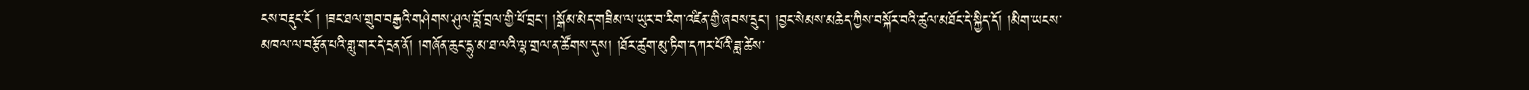ངས་བརྡུང་ངོ ། །ཟང་ཐལ་གྲུབ་བརྒྱའི་གཤེགས་ཤུལ་བློ་བྲལ་གྱི་ཕོ་བྲང་། །སྒོམ་མེད་གཟིམ་ལ་ཡུར་བ་རིག་འཛིན་གྱི་ཞབས་དྲུང་། །བྱང་སེམས་མཆེད་ཀྱིས་བསྐོར་བའི་ཚུལ་མཐོང་དེ་སྐྱིད་དོ། །མིག་ཡངས་མཁལ་ལ་བརྩོན་པའི་གླུ་གར་དེ་དྲན་ནོ། །གཞོན་ཆུང་དྷུ་མ་ཐ་ལའི་ལྷ་གྲལ་ན་ཚོགས་དུས། །ཐོར་ཚུག་མུ་ཏིག་དཀར་པོའི་ཟླ་ཚེས་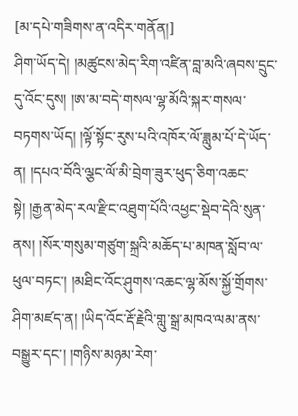[མ་དཔེ་གཟིགས་ན་འདིར་གནོན།]
ཤིག་ཡོད་དེ། །མཚུངས་མེད་རིག་འཛིན་བླ་མའི་ཞབས་དྲུང་དུ་འོང་དུས། །ཨ་མ་བདེ་གསལ་ལྷ་མོའི་སྐར་གསལ་བཏགས་ཡོད། །ལྟོ་སྟོང་རུས་པའི་འཁོར་ལོ་ཟླུམ་པོ་དེ་ཡོད་ན། །དཔའ་བོའི་ལྕང་ལོ་མི་བྲེག་ཟུར་ཕུད་ཅིག་འཆང་སྟེ། །རྒྱན་མེད་རལ་རྫིང་འཐུག་པོའི་འཕྱང་སྡེབ་དེའི་སུན་ནས། །སོར་གསུམ་གཙུག་སྐྲའི་མཆོད་པ་མཁན་སློབ་ལ་ཕུལ་བཏང་། །མཐིང་འོང་ཤུགས་འཆང་ལྷ་མོས་སྐྱོ་གྲོགས་ཤིག་མཛད་ན། །ཡིད་འོང་རྡོ་རྗེའི་གླུ་སྒྲ་མཁའ་ལམ་ནས་བསྒྱུར་དང་། །གཉིས་མཉམ་རེག་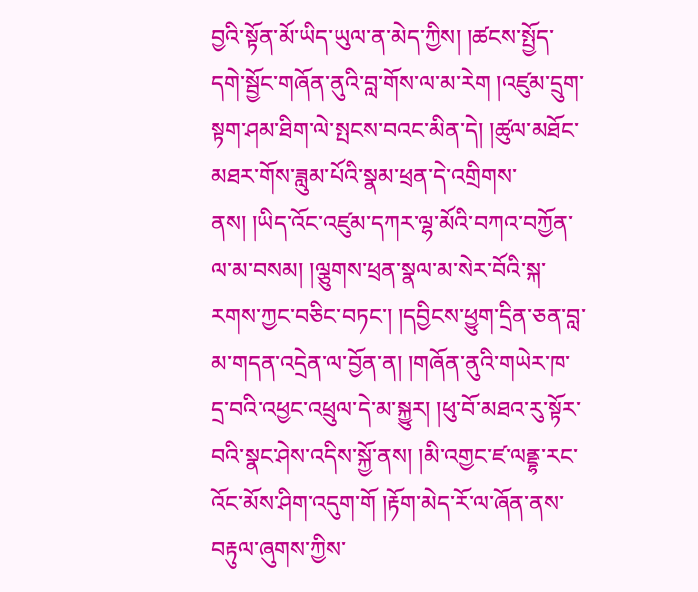བྱའི་སྟོན་མོ་ཡིད་ཡུལ་ན་མེད་ཀྱིས། །ཚངས་སྤྱོད་དགེ་སྦྱོང་གཞོན་ནུའི་བླ་གོས་ལ་མ་རེག །འཛུམ་དྲུག་སྟག་ཤམ་ཐིག་ལེ་སྤངས་བའང་མིན་དེ། །ཚུལ་མཐོང་མཐར་གོས་ཟླུམ་པོའི་སྣམ་ཕྲན་དེ་འགྲིགས་ནས། །ཡིད་འོང་འཛུམ་དཀར་ལྷ་མོའི་བཀའ་བཀྱོན་ལ་མ་བསམ། །ལྕུགས་ཕྲན་སྣལ་མ་སེར་བོའི་སྐ་རགས་ཀྱང་བཅིང་བཏང་། །དབྱིངས་ཕྱུག་དྲིན་ཅན་བླ་མ་གདན་འདྲེན་ལ་བྱོན་ན། །གཞོན་ནུའི་གཡེར་ཁ་དྲ་བའི་འཕྱང་འཕྲུལ་དེ་མ་སྐྱུར། །ཕུ་བོ་མཐའ་རུ་སྟོར་བའི་སྣང་ཤེས་འདིས་སྐྱོ་ནས། །མི་འགྱང་ཛ་ལནྡྷ་རང་འོང་མོས་ཤིག་འདུག་གོ །རྟོག་མེད་རོ་ལ་ཞོན་ནས་བརྟུལ་ཞུགས་ཀྱིས་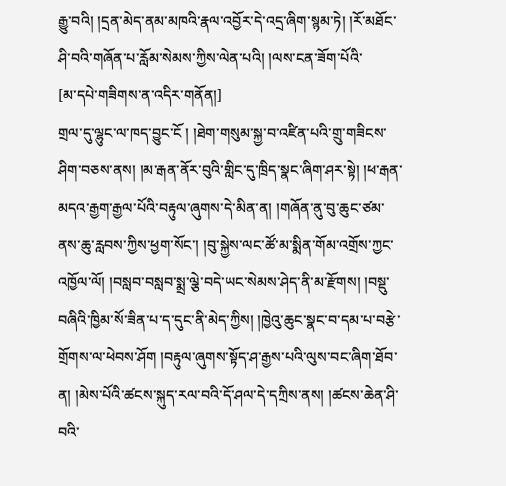རྒྱུ་བའི། །དྲན་མེད་ནམ་མཁའི་རྣལ་འབྱོར་དེ་འདྲ་ཞིག་སྙམ་ཏེ། །རོ་མཐོང་ཤི་བའི་གཞོན་པ་རློམ་སེམས་ཀྱིས་ལེན་པའི། །ལས་ངན་ཟོག་པོའི་
[མ་དཔེ་གཟིགས་ན་འདིར་གནོན།]
གྲལ་དུ་ལྷུང་ལ་ཁད་བྱུང་ངོ ། །ཐེག་གསུམ་སྐྱ་བ་འཛིན་པའི་གྲུ་གཟིངས་ཤིག་བཅས་ནས། །མ་རྒན་ནོར་བུའི་གླིང་དུ་ཁྲིད་སྣང་ཞིག་ཤར་སྟེ། །ཕ་རྒན་མདའ་རྒྱག་རྒྱལ་པོའི་བརྟུལ་ཞུགས་དེ་མིན་ན། །གཞོན་ནུ་བུ་ཆུང་ཙམ་ནས་ཆུ་རླབས་ཀྱིས་ཕྱག་སོང་། །བུ་སྐྱེས་ལང་ཚོ་མ་སྨིན་གོམ་འགྲོས་ཀྱང་འཁྱོལ་ལོ། །བསླབ་བསླབ་སྨྲ་ལྕེ་བདེ་ཡང་སེམས་ཤེད་ནི་མ་རྫོགས། །བསྡུ་བཞིའི་ཁྱིམ་སོ་ཟིན་པ་ད་དུང་ནི་མེད་ཀྱིས། །ཁྱེའུ་ཆུང་སྣང་བ་དམ་པ་བརྩེ་གྲོགས་ལ་ཕེབས་ཤོག །བརྟུལ་ཞུགས་སྟོད་ཤ་རྒྱས་པའི་ལུས་བང་ཞིག་ཐོབ་ན། །མེས་པོའི་ཚངས་སྐུད་རལ་བའི་དོ་ཤལ་དེ་དཀྲིས་ནས། །ཚངས་ཆེན་ཤི་བའི་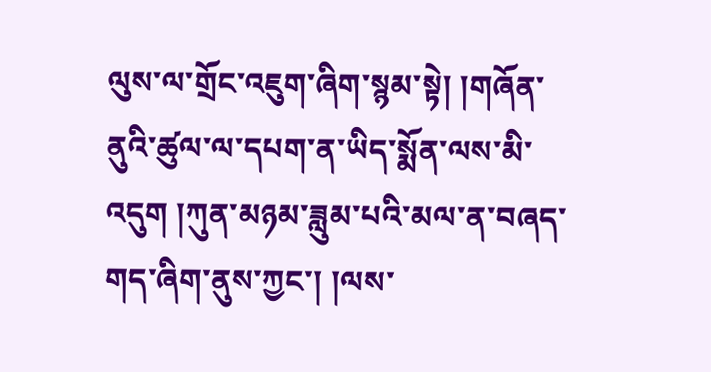ལུས་ལ་གྲོང་འཇུག་ཞིག་སྙམ་སྟེ། །གཞོན་ནུའི་ཚུལ་ལ་དཔག་ན་ཡིད་སྨོན་ལས་མི་འདུག །ཀུན་མཉམ་ཟླུམ་པའི་མལ་ན་བཞད་གད་ཞིག་ནུས་ཀྱང་། །ལས་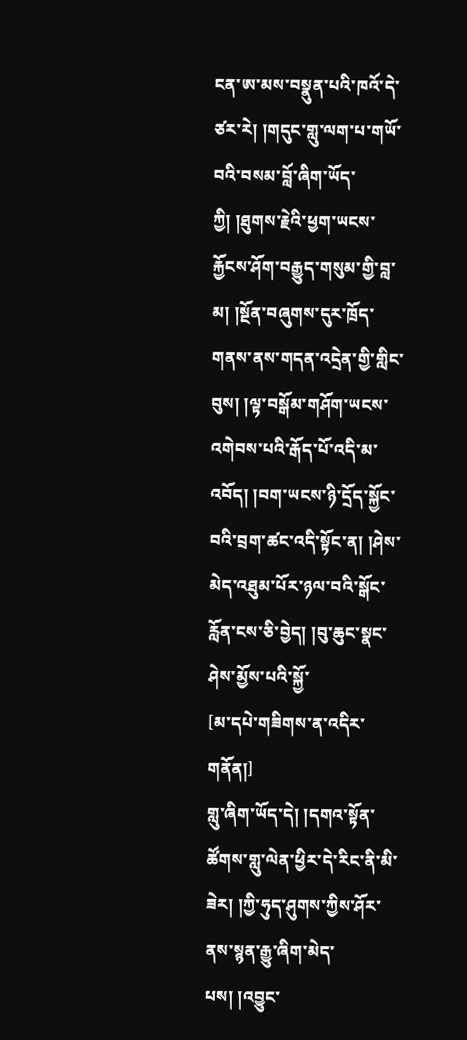ངན་ཨ་མས་བསྣུན་པའི་ཁའོ་དེ་ཙར་རེ། །གདུང་གླུ་ལག་པ་གཡོ་བའི་བསམ་བློ་ཞིག་ཡོད་ཀྱི། །ཐུགས་རྗེའི་ཕྱག་ཡངས་རྐྱོངས་ཤོག་བརྒྱུད་གསུམ་གྱི་བླ་མ། །སྔོན་བཞུགས་དུར་ཁྲོད་གནས་ནས་གདན་འདྲེན་གྱི་གླིང་བུས། །ལྟ་བསྒོམ་གཤོག་ཡངས་འགེབས་པའི་རྒོད་པོ་འདི་མ་འབོད། །བག་ཡངས་ཉི་དྲོད་སྐྱོང་བའི་བྲག་ཚང་འདི་སྟོང་ན། །ཤེས་མེད་འཐུམ་པོར་ཉལ་བའི་སྒོང་རློན་ངས་ཅི་བྱེད། །བུ་ཆུང་སྣང་ཤེས་མྱོས་པའི་སྐྱོ་
[མ་དཔེ་གཟིགས་ན་འདིར་གནོན།]
གླུ་ཞིག་ཡོད་དེ། །དགའ་སྟོན་ཚོགས་གླུ་ལེན་ཕྱིར་དེ་རིང་ནི་མི་ཟེར། །ཀྱི་ཧུད་ཤུགས་ཀྱིས་ཤོར་ནས་སྙན་རྒྱུ་ཞིག་མེད་པས། །འབྱུང་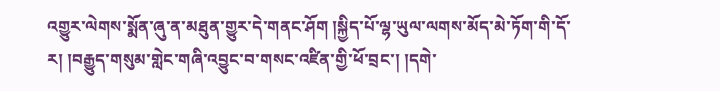འགྱུར་ལེགས་སྨོན་ཞུ་ན་མཐུན་གྱུར་དེ་གནང་ཤོག །སྐྱིད་པོ་ལྷ་ཡུལ་ལགས་མོད་མེ་ཏོག་གི་དོ་ར། །བརྒྱུད་གསུམ་གླེང་གཞི་འབྱུང་བ་གསང་འཛིན་གྱི་ཕོ་བྲང་། །དགེ་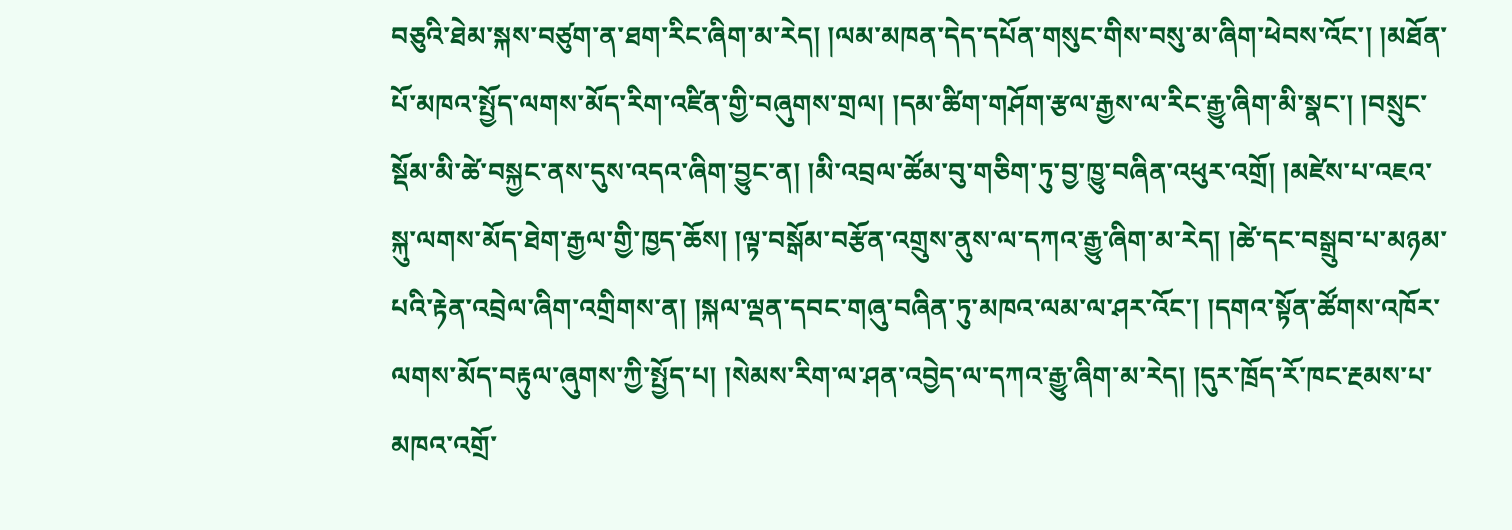བཅུའི་ཐེམ་སྐས་བཙུག་ན་ཐག་རིང་ཞིག་མ་རེད། །ལམ་མཁན་དེད་དཔོན་གསུང་གིས་བསུ་མ་ཞིག་ཕེབས་འོང་། །མཐོན་པོ་མཁའ་སྤྱོད་ལགས་མོད་རིག་འཛིན་གྱི་བཞུགས་གྲལ། །དམ་ཚིག་གཤོག་རྩལ་རྒྱས་ལ་རིང་རྒྱུ་ཞིག་མི་སྣང་། །བསྲུང་སྡོམ་མི་ཚེ་བསྐྱང་ནས་དུས་འདའ་ཞིག་བྱུང་ན། །མི་འབྲལ་ཚོམ་བུ་གཅིག་ཏུ་བྱ་ཁྱུ་བཞིན་འཕུར་འགྲོ། །མཛེས་པ་འཇའ་སྐུ་ལགས་མོད་ཐེག་རྒྱལ་གྱི་ཁྱད་ཆོས། །ལྟ་བསྒོམ་བརྩོན་འགྲུས་ནུས་ལ་དཀའ་རྒྱུ་ཞིག་མ་རེད། །ཚེ་དང་བསྒྲུབ་པ་མཉམ་པའི་རྟེན་འབྲེལ་ཞིག་འགྲིགས་ན། །སྐལ་ལྡན་དབང་གཞུ་བཞིན་ཏུ་མཁའ་ལམ་ལ་ཤར་འོང་། །དགའ་སྟོན་ཚོགས་འཁོར་ལགས་མོད་བརྟུལ་ཞུགས་ཀྱི་སྤྱོད་པ། །སེམས་རིག་ལ་ཤན་འབྱེད་ལ་དཀའ་རྒྱུ་ཞིག་མ་རེད། །དུར་ཁྲོད་རོ་ཁང་རྔམས་པ་མཁའ་འགྲོ་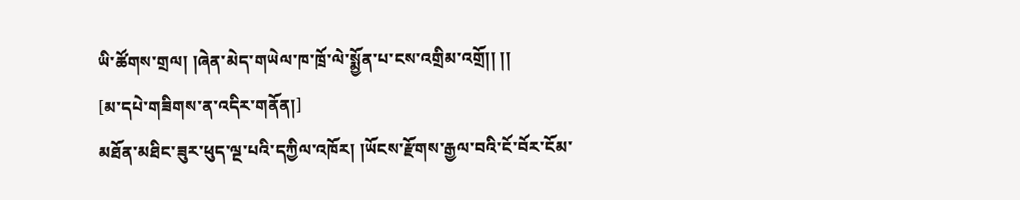ཡི་ཚོགས་གྲལ། །ཞེན་མེད་གཡེལ་ཁ་ཁྲོ་ལེ་སྨྱོན་པ་ངས་འགྲིམ་འགྲོ།། །།
[མ་དཔེ་གཟིགས་ན་འདིར་གནོན།]
མཐོན་མཐིང་ཟུར་ཕུད་ལྔ་པའི་དཀྱིལ་འཁོར། །ཡོངས་རྫོགས་རྒྱལ་བའི་ངོ་བོར་ངོམ་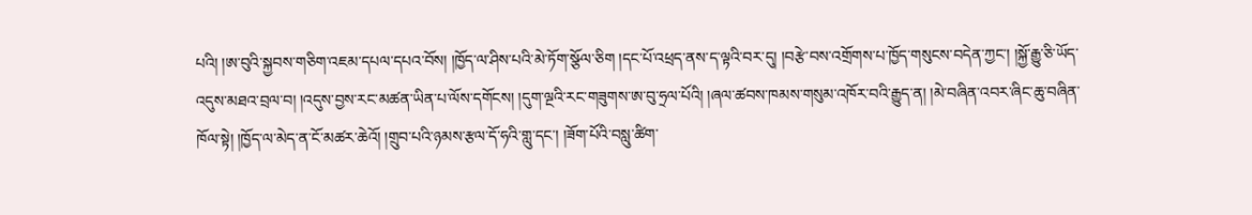པའི། །ཨ་བུའི་སྐྱབས་གཅིག་འཇམ་དཔལ་དཔའ་བོས། །ཁྱོད་ལ་ཤིས་པའི་མེ་ཏོག་སྩོལ་ཅིག །དང་པོ་འཕྲད་ནས་ད་ལྟའི་བར་དུ། །བརྩེ་བས་འགྲོགས་པ་ཁྱོད་གསུངས་བདེན་ཀྱང་། །སྐྱོ་རྒྱུ་ཅི་ཡོད་འདུས་མཐའ་བྲལ་བ། །འདུས་བྱས་རང་མཚན་ཡིན་པ་ལོས་དགོངས། །དུག་ལྔའི་རང་གཟུགས་ཨ་བུ་ཧྲལ་པོའི། །ཞལ་ཚབས་ཁམས་གསུམ་འཁོར་བའི་རྒྱུད་ན། །མེ་བཞིན་འབར་ཞིང་ཆུ་བཞིན་ཁོལ་སྟེ། །ཁྱོད་ལ་མེད་ན་ངོ་མཚར་ཆེའོ། །གྲུབ་པའི་ཉམས་རྩལ་དོ་ཧའི་གླུ་དང་། །ཟོག་པོའི་བསླུ་ཚིག་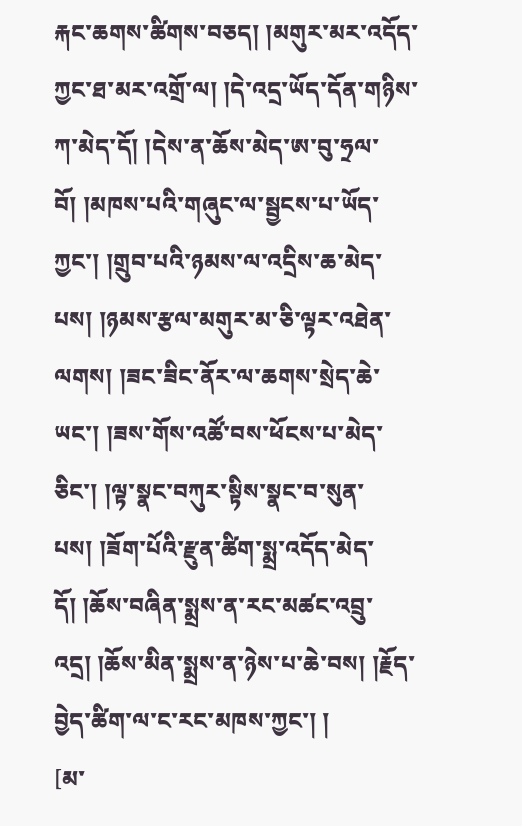རྐང་ཆགས་ཚིགས་བཅད། །མགུར་མར་འདོད་ཀྱང་ཐ་མར་འགྲོ་ལ། །དེ་འདྲ་ཡོད་དོན་གཉིས་ཀ་མེད་དོ། །དེས་ན་ཆོས་མེད་ཨ་བུ་ཧྲལ་བོ། །མཁས་པའི་གཞུང་ལ་སྦྱངས་པ་ཡོད་ཀྱང་། །གྲུབ་པའི་ཉམས་ལ་འདྲིས་ཆ་མེད་པས། །ཉམས་རྩལ་མགུར་མ་ཅི་ལྟར་འཐེན་ལགས། །ཟང་ཟིང་ནོར་ལ་ཆགས་སྲེད་ཆེ་ཡང་། །ཟས་གོས་འཚོ་བས་ཕོངས་པ་མེད་ཅིང་། །ལྟ་སྣང་བཀུར་སྟིས་སྣང་བ་སུན་པས། །ཟོག་པོའི་རྫུན་ཚིག་སྨྲ་འདོད་མེད་དོ། །ཆོས་བཞིན་སྨྲས་ན་རང་མཚང་འབྲུ་འདྲ། །ཆོས་མིན་སྨྲས་ན་ཉེས་པ་ཆེ་བས། །རྗོད་བྱེད་ཚིག་ལ་ང་རང་མཁས་ཀྱང་། །
[མ་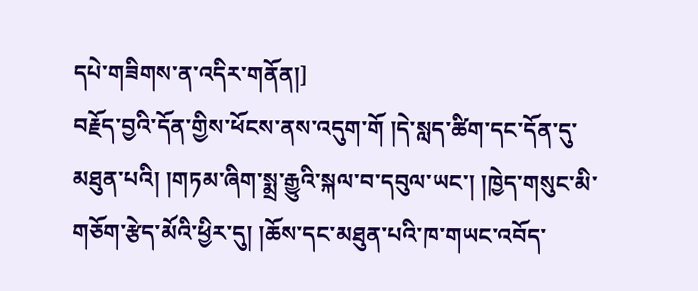དཔེ་གཟིགས་ན་འདིར་གནོན།]
བརྗོད་བྱའི་དོན་གྱིས་ཕོངས་ནས་འདུག་གོ །དེ་སླད་ཚིག་དང་དོན་དུ་མཐུན་པའི། །གཏམ་ཞིག་སྨྲ་རྒྱུའི་སྐལ་བ་དབུལ་ཡང་། །ཁྱེད་གསུང་མི་གཅོག་རྩེད་མོའི་ཕྱིར་དུ། །ཆོས་དང་མཐུན་པའི་ཁ་གཡང་འབོད་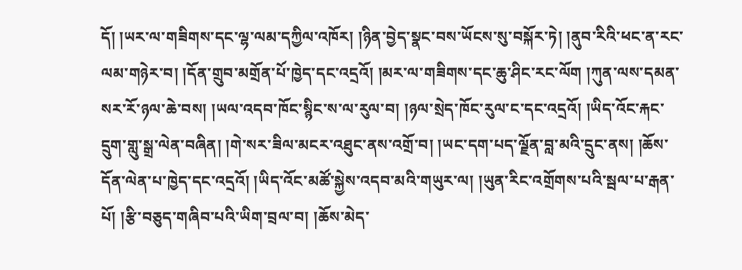དོ། །ཡར་ལ་གཟིགས་དང་ལྷ་ལམ་དཀྱིལ་འཁོར། །ཉིན་བྱེད་སྣང་བས་ཡོངས་སུ་བསྐོར་ཏེ། །ནུབ་རིའི་ཕང་ན་རང་ལམ་གཉེར་བ། །དོན་གྲུབ་མགྲོན་པོ་ཁྱེད་དང་འདྲའོ། །མར་ལ་གཟིགས་དང་ཆུ་ཤིང་རང་ལོག །ཀུན་ལས་དམན་སར་རོ་ཉལ་ཆེ་བས། །ཡལ་འདབ་ཁོང་སྙིང་ས་ལ་རུལ་བ། །ཉལ་སྲེད་ཁོང་རུལ་ང་དང་འདྲའོ། །ཡིད་འོང་རྐང་དྲུག་གླུ་སྒྲ་ལེན་བཞིན། །གེ་སར་ཟིལ་མངར་འཐུང་ནས་འགྲོ་བ། །ཡང་དག་པད་ལྗོན་བླ་མའི་དྲུང་ནས། །ཆོས་དོན་ལེན་པ་ཁྱེད་དང་འདྲའོ། །ཡིད་འོང་མཚོ་སྐྱེས་འདབ་མའི་གཡུར་ལ། །ཡུན་རིང་འགྲོགས་པའི་སྦལ་པ་རྒན་པོ། །རྩི་བཅུད་གཞིབ་པའི་ཡིག་བྲལ་བ། །ཆོས་མེད་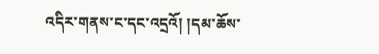འདིར་གནས་ང་དང་འདྲའོ། །དམ་ཆོས་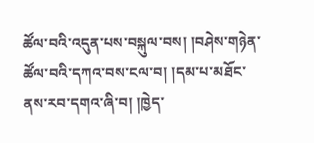ཚོལ་བའི་འདུན་པས་བསྐུལ་བས། །བཤེས་གཉེན་ཚོལ་བའི་དཀའ་བས་ངལ་བ། །དམ་པ་མཐོང་ནས་རབ་དགའ་ཞི་བ། །ཁྱེད་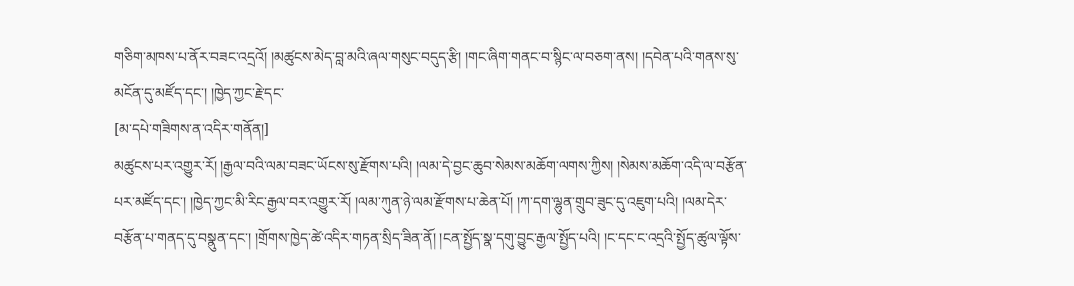གཅིག་མཁས་པ་ནོར་བཟང་འདྲའོ། །མཚུངས་མེད་བླ་མའི་ཞལ་གསུང་བདུད་རྩི། །གང་ཞིག་གནང་བ་སྙིང་ལ་བཅག་ནས། །དབེན་པའི་གནས་སུ་མངོན་དུ་མཛོད་དང་། །ཁྱེད་ཀྱང་རྗེ་དང་
[མ་དཔེ་གཟིགས་ན་འདིར་གནོན།]
མཚུངས་པར་འགྱུར་རོ། །རྒྱལ་བའི་ལམ་བཟང་ཡོངས་སུ་རྫོགས་པའི། །ལམ་དེ་བྱང་ཆུབ་སེམས་མཆོག་ལགས་ཀྱིས། །སེམས་མཆོག་འདི་ལ་བརྩོན་པར་མཛོད་དང་། །ཁྱེད་ཀྱང་མི་རིང་རྒྱལ་བར་འགྱུར་རོ། །ལམ་ཀུན་ཉེ་ལམ་རྫོགས་པ་ཆེན་པོ། །ཀ་དག་ལྷུན་གྲུབ་ཟུང་དུ་འཇུག་པའི། །ལམ་དེར་བརྩོན་པ་གནད་དུ་བསྣུན་དང་། །གྲོགས་ཁྱེད་ཚེ་འདིར་གཏན་སྲིད་ཟིན་ནོ། །ངན་སྤྱོད་སྣ་དགུ་བྱུང་རྒྱལ་སྤྱོད་པའི། །ང་དང་ང་འདྲའི་སྤྱོད་ཚུལ་ལྟོས་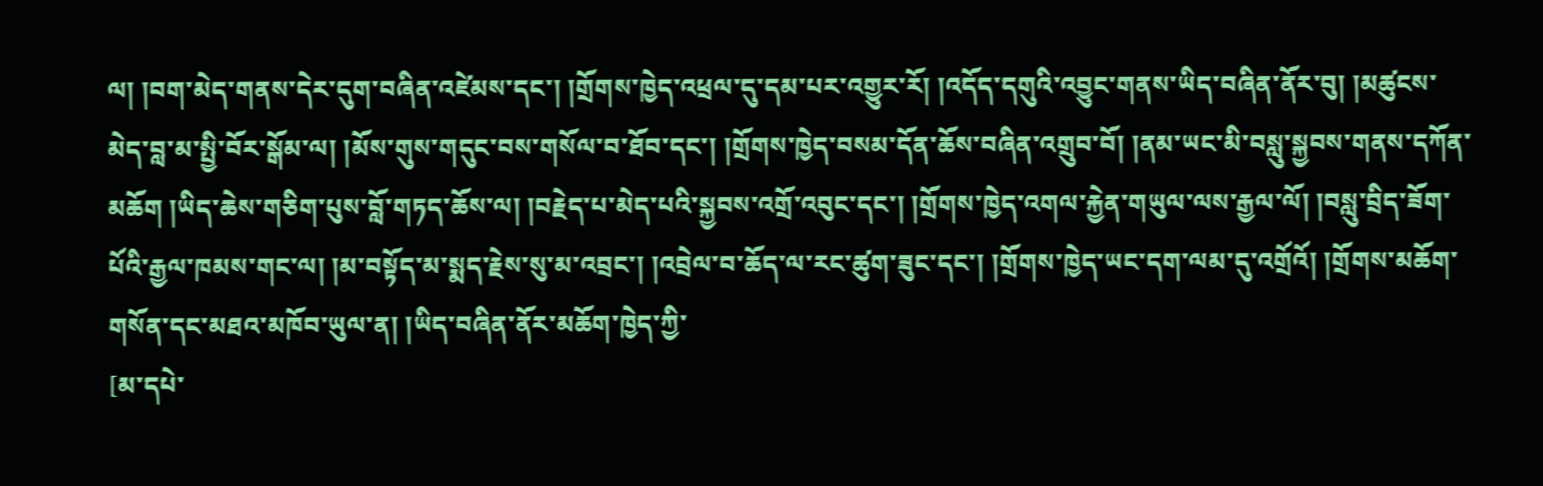ལ། །བག་མེད་གནས་དེར་དུག་བཞིན་འཛེམས་དང་། །གྲོགས་ཁྱེད་འཕྲལ་དུ་དམ་པར་འགྱུར་རོ། །འདོད་དགུའི་འབྱུང་གནས་ཡིད་བཞིན་ནོར་བུ། །མཚུངས་མེད་བླ་མ་སྤྱི་བོར་སྒོམ་ལ། །མོས་གུས་གདུང་བས་གསོལ་བ་ཐོབ་དང་། །གྲོགས་ཁྱེད་བསམ་དོན་ཆོས་བཞིན་འགྲུབ་བོ། །ནམ་ཡང་མི་བསླུ་སྐྱབས་གནས་དཀོན་མཆོག །ཡིད་ཆེས་གཅིག་པུས་བློ་གཏད་ཆོས་ལ། །བརྗེད་པ་མེད་པའི་སྐྱབས་འགྲོ་འབུང་དང་། །གྲོགས་ཁྱེད་འགལ་རྐྱེན་གཡུལ་ལས་རྒྱལ་ལོ། །བསླུ་བྲིད་ཟོག་པོའི་རྒྱལ་ཁམས་གང་ལ། །མ་བསྟོད་མ་སྨད་རྗེས་སུ་མ་འབྲང་། །འབྲེལ་བ་ཆོད་ལ་རང་ཚུག་ཟུང་དང་། །གྲོགས་ཁྱེད་ཡང་དག་ལམ་དུ་འགྲོའོ། །གྲོགས་མཆོག་གསོན་དང་མཐའ་མཁོབ་ཡུལ་ན། །ཡིད་བཞིན་ནོར་མཆོག་ཁྱེད་ཀྱི་
[མ་དཔེ་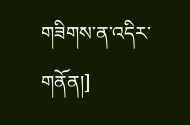གཟིགས་ན་འདིར་གནོན།]